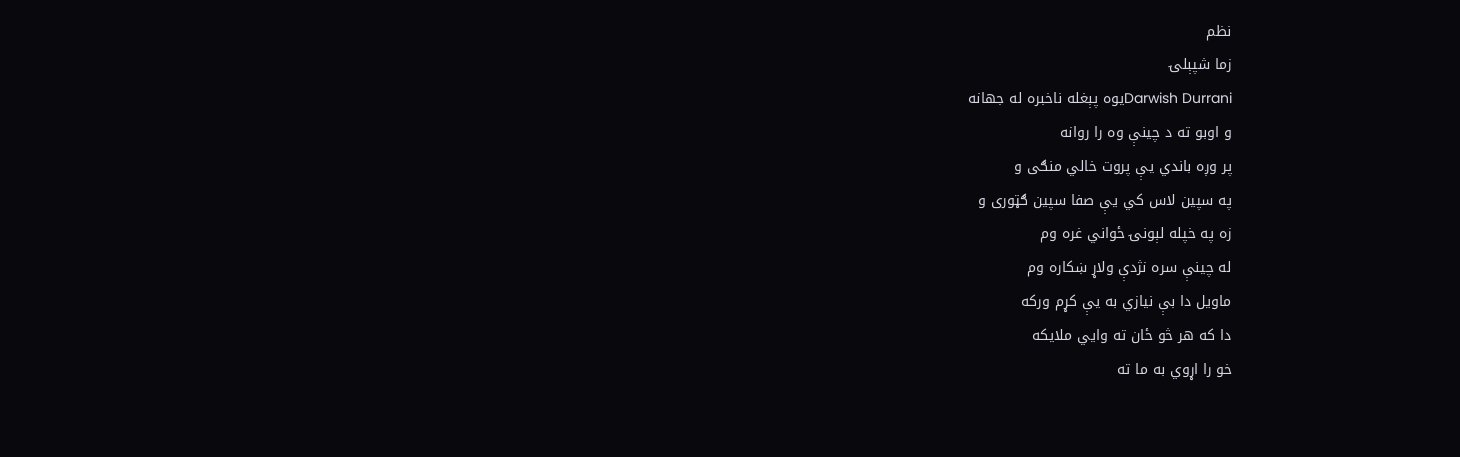نظم
زما شپېلۍ
Darwish Durraniيوه پېغله ناخبره له جهانه
و اوبو ته د چينې وه را روانه
پر وږه باندي يې پروت خالي منګى و
په سپين لاس کي يې صفا سپين ګټورى و
زه په خپله لېونۍ ځواني غره وم
له چينې سره نژدې ولاړ ښکاره وم
ماويل دا بې نيازي به يې کړم ورکه
دا که هر څو ځان ته وايي ملايکه
خو را اړوي به ما ته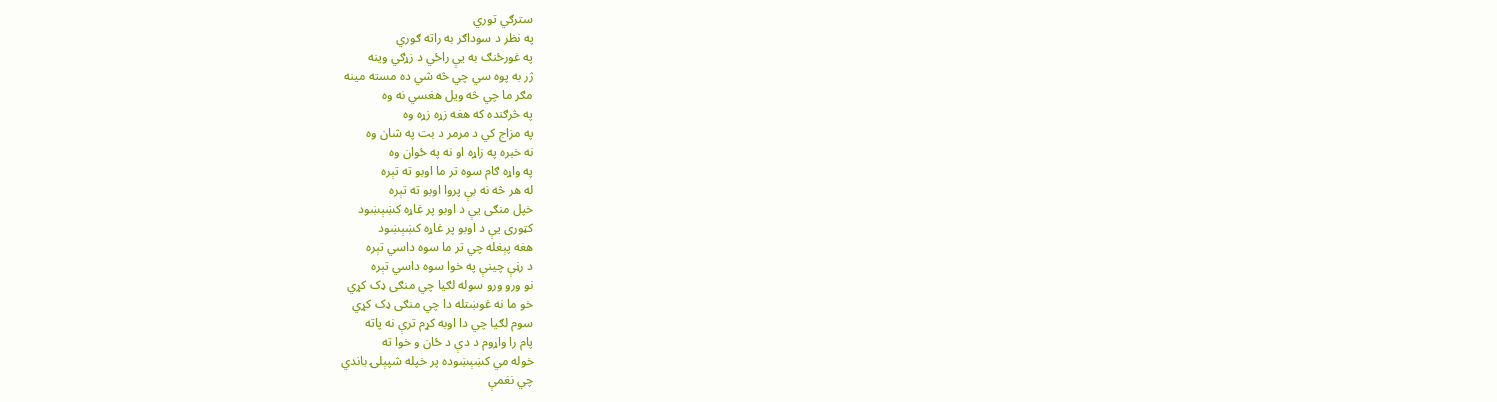سترګي توري
په نظر د سوداګر به راته ګوري
په غورځنګ به يې راځي د زړګي وينه
ژر به پوه سي چي څه شي ده مسته مينه
مګر ما چي څه ويل هغسي نه وه
په څرګنده که هغه زړه زړه وه
په مزاج کي د مرمر د بت په شان وه
نه خبره په زاړه او نه په ځوان وه
په واړه ګام سوه تر ما اوبو ته تېره
له هر څه نه بې پروا اوبو ته تېره
خپل منګى يې د اوبو پر غاړه کښېښود
کټورى يې د اوبو پر غاړه کښېښود
هغه پېغله چي تر ما سوه داسي تېره
د رڼې چينې په خوا سوه داسي تېره
نو ورو ورو سوله لګيا چي منګى ډک کړي
خو ما نه غوښتله دا چي منګى ډک کړي
سوم لګيا چي دا اوبه کړم ترې نه پاته
پام را واړوم د دې د ځان و خوا ته
خوله مي کښېښوده پر خپله شپېلۍ باندي
چي نغمې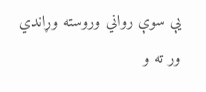يې سوې رواني وروسته وړاندي
ور ته و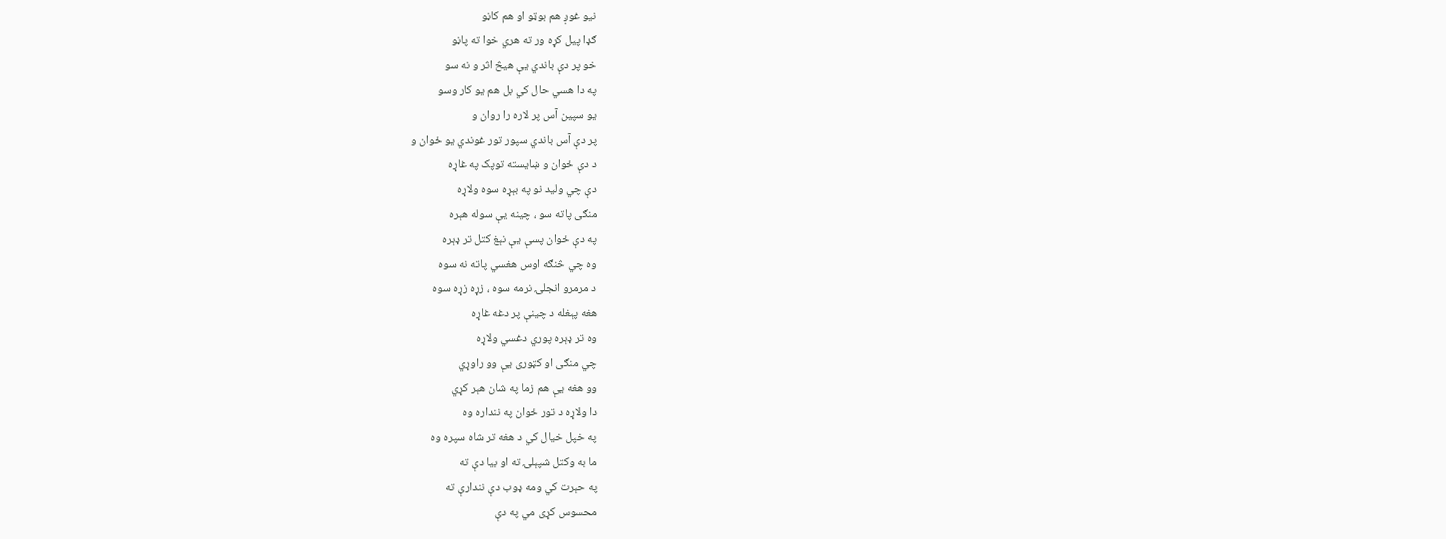نيو غوږ هم بوټو او هم کاڼو
ګډا پيل کړه ور ته هري خوا ته پاڼو
خو پر دې باندي يې هيڅ اثر و نه سو
په دا هسي حال کي بل هم يو کار وسو
يو سپين آس پر لاره را روان و
پر دې آس باندي سپور تور غوندي يو ځوان و
د دې ځوان و ښايسته توپک په غاړه
دې چي وليد نو په بېړه سوه ولاړه
منګى پاته سو ، چينه يې سوله هېره
په دې ځوان پسې يې نېغ کتل تر ډېره
وه چي څنګه اوس هغسي پاته نه سوه
د مرمرو انجلۍ نرمه سوه ، زړه زړه سوه
هغه پېغله د چينې پر دغه غاړه
وه تر ډېره پوري دغسي ولاړه
چي منګى او کټورى يې وو راوړي
وو هغه يې هم زما په شان هېر کړي
دا ولاړه د تور ځوان په ننداره وه
په خپل خيال کي د هغه تر شاه سپره وه
ما به وکتل شپېلۍ ته او بيا دې ته
په حېرت کي ومه ډوب دې نندارې ته
محسوس کړى مي په دې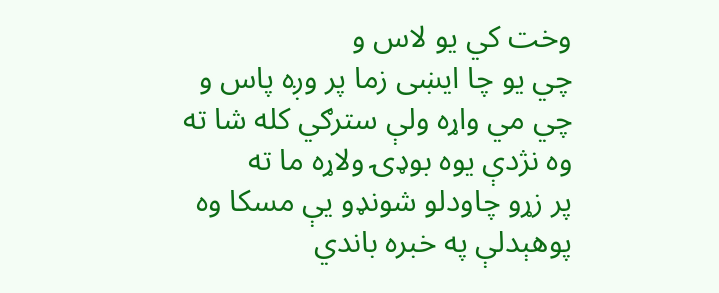وخت کي يو لاس و
چي يو چا ايښى زما پر وږه پاس و
چي مي واړه ولې سترګي کله شا ته
وه نژدې يوه بوډۍ ولاړه ما ته
پر زړو چاودلو شونډو يې مسکا وه
پوهېدلې په خبره باندي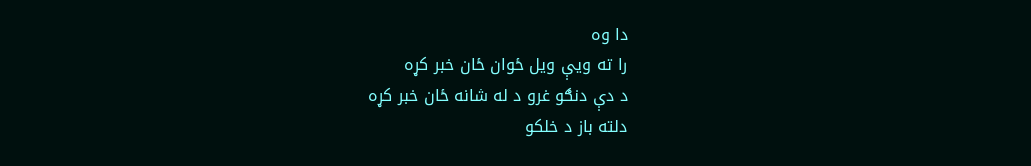دا وه
را ته ويې ويل ځوان ځان خبر کړه
د دې دنګو غرو د له شانه ځان خبر کړه
دلته باز د خلکو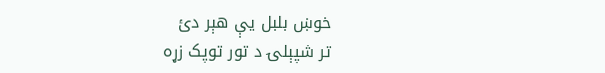خوښ بلبل يې هېر دئ
تر شپېلۍ د تور توپک زړه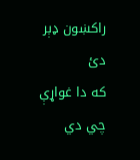راکښون ډېر دئ
که دا غواړې چي دي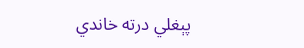پېغلي درته خاندي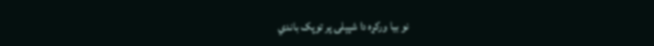نو بيا ورکړه دا شپېلۍ پر توپک باندي